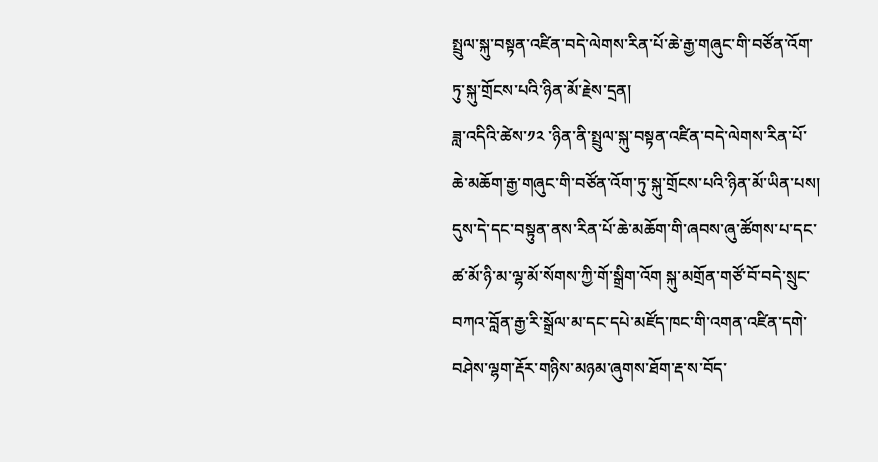སྤྲུལ་སྐུ་བསྟན་འཛིན་བདེ་ལེགས་རིན་པོ་ཆེ་རྒྱ་གཞུང་གི་བཙོན་འོག་ཏུ་སྐུ་གྲོངས་པའི་ཉིན་མོ་རྗེས་དྲན།
ཟླ་འདིའི་ཚེས་༡༢ ་ཉིན་ནི་སྤྲུལ་སྐུ་བསྟན་འཛིན་བདེ་ལེགས་རིན་པོ་ཆེ་མཆོག་རྒྱ་གཞུང་གི་བཙོན་འོག་ཏུ་སྐུ་གྲོངས་པའི་ཉིན་མོ་ཡིན་པས། དུས་དེ་དང་བསྟུན་ནས་རིན་པོ་ཆེ་མཆོག་གི་ཞབས་ཞུ་ཚོགས་པ་དང་ཚ་མོ་ཉི་མ་ལྷ་མོ་སོགས་ཀྱི་གོ་སྒྲིག་འོག སྐུ་མགྲོན་གཙོ་བོ་བདེ་སྲུང་བཀའ་བློན་རྒྱ་རི་སྒྲོལ་མ་དང་དཔེ་མཛོད་ཁང་གི་འགན་འཛིན་དགེ་བཤེས་ལྷག་རྡོར་གཉིས་མཉམ་ཞུགས་ཐོག་རྡ་ས་བོད་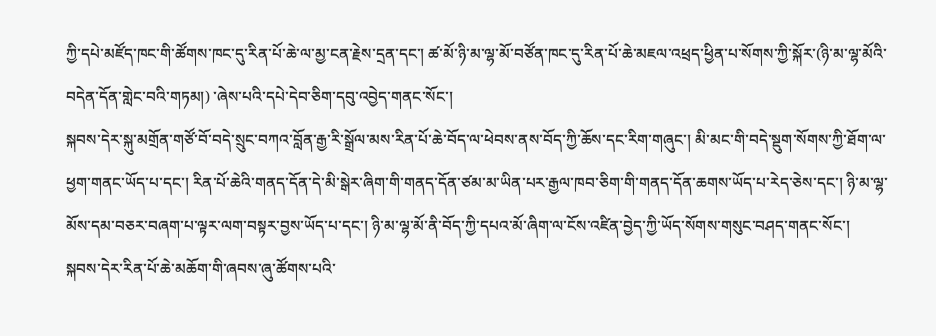ཀྱི་དཔེ་མཛོད་ཁང་གི་ཚོགས་ཁང་དུ་རིན་པོ་ཆེ་ལ་མྱ་ངན་རྗེས་དྲན་དང་། ཚ་མོ་ཉི་མ་ལྷ་མོ་བཙོན་ཁང་དུ་རིན་པོ་ཆེ་མཇལ་འཕྲད་ཕྱིན་པ་སོགས་ཀྱི་སྐོར་(ཉི་མ་ལྷ་མོའི་བདེན་དོན་གླེང་བའི་གཏམ།) ་ཞེས་པའི་དཔེ་དེབ་ཅིག་དབུ་འབྱེད་གནང་སོང་།
སྐབས་དེར་སྐུ་མགྲོན་གཙོ་བོ་བདེ་སྲུང་བཀའ་བློན་རྒྱ་རི་སྒྲོལ་མས་རིན་པོ་ཆེ་བོད་ལ་ཕེབས་ནས་བོད་ཀྱི་ཆོས་དང་རིག་གཞུང་། མི་མང་གི་བདེ་སྡུག་སོགས་ཀྱི་ཐོག་ལ་ཕྱག་གནང་ཡོད་པ་དང་། རིན་པོ་ཆེའི་གནད་དོན་དེ་མི་སྒེར་ཞིག་གི་གནད་དོན་ཙམ་མ་ཡིན་པར་རྒྱལ་ཁབ་ཅིག་གི་གནད་དོན་ཆགས་ཡོད་པ་རེད་ཅེས་དང་། ཉི་མ་ལྷ་མོས་དམ་བཅར་བཞག་པ་ལྟར་ལག་བསྟར་བྱས་ཡོད་པ་དང་། ཉི་མ་ལྷ་མོ་ནི་བོད་ཀྱི་དཔའ་མོ་ཞིག་ལ་ངོས་འཛིན་བྱེད་ཀྱི་ཡོད་སོགས་གསུང་བཤད་གནང་སོང་།
སྐབས་དེར་རིན་པོ་ཆེ་མཆོག་གི་ཞབས་ཞུ་ཚོགས་པའི་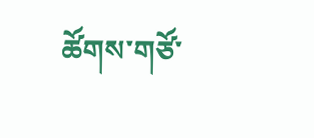ཚོགས་གཙོ་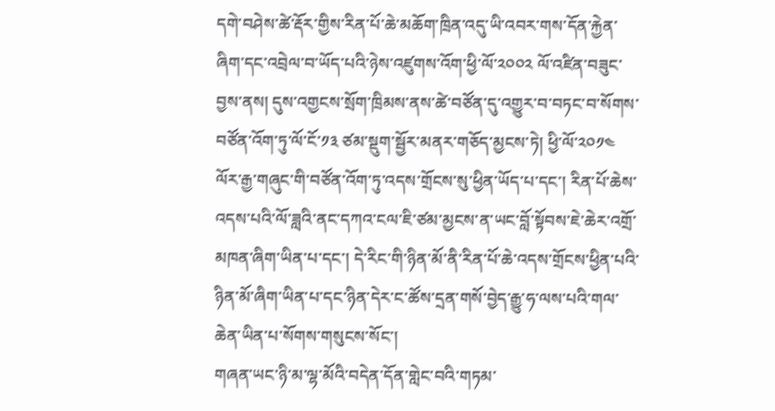དགེ་བཤེས་ཚེ་རྡོར་གྱིས་རིན་པོ་ཆེ་མཆོག་ཁྲིན་འདུ་ཡི་འབར་གས་དོན་རྐྱེན་ཞིག་དང་འབྲེལ་བ་ཡོད་པའི་ཉེས་འཛུགས་འོག་ཕྱི་ལོ་༢༠༠༢ ལོ་འཛིན་བཟུང་བྱས་ནས། དུས་འགྱངས་སྲོག་ཁྲིམས་ནས་ཚེ་བཙོན་དུ་འགྱུར་བ་བཏང་བ་སོགས་བཙོན་འོག་ཏུ་ལོ་ངོ་༡༣ ཙམ་སྡུག་སྦྱོར་མནར་གཅོད་མྱངས་ཏེ། ཕྱི་ལོ་༢༠༡༤ ལོར་རྒྱ་གཞུང་གི་བཙོན་འོག་ཏུ་འདས་གྲོངས་སུ་ཕྱིན་ཡོད་པ་དང་། རིན་པོ་ཆེས་འདས་པའི་ལོ་ཟླའི་ནང་དཀའ་ངལ་ཇི་ཙམ་མྱངས་ན་ཡང་བློ་སྟོབས་ཇེ་ཆེར་འགྲོ་མཁན་ཞིག་ཡིན་པ་དང་། དེ་རིང་གི་ཉིན་མོ་ནི་རིན་པོ་ཆེ་འདས་གྲོངས་ཕྱིན་པའི་ཉིན་མོ་ཞིག་ཡིན་པ་དང་ཉིན་དེར་ང་ཚོས་དྲན་གསོ་བྱེད་རྒྱུ་ཧ་ལས་པའི་གལ་ཆེན་ཡིན་པ་སོགས་གསུངས་སོང་།
གཞན་ཡང་ཉི་མ་ལྷ་མོའི་བདེན་དོན་གླེང་བའི་གཏམ་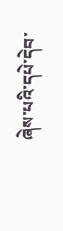ཞེས་པའི་དཔེ་དེབ་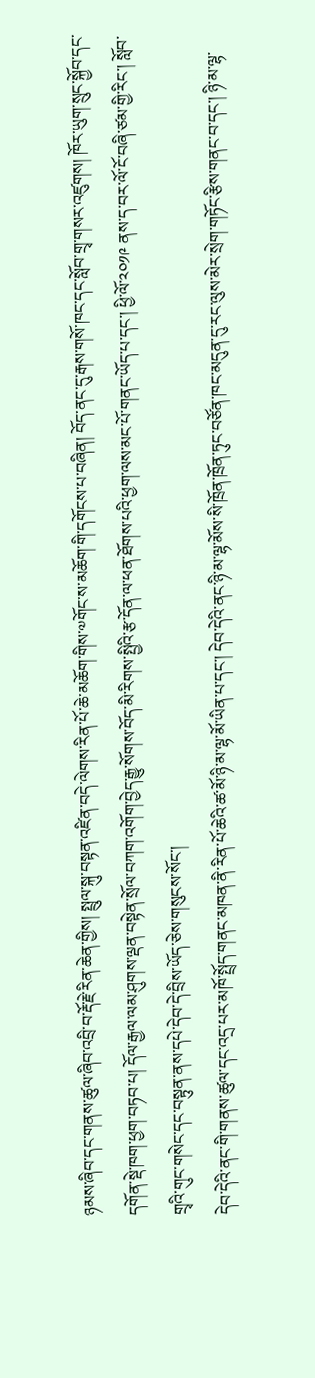ཉམས་ཞིབ་དང་གནས་ཚུལ་ཞིབ་འབྲི་བ་རྡོ་རྗེ་རིན་ཆེན་གྱིས། སྤྲུལ་སྐུ་བསྟན་འཛིན་བདེ་ལེགས་རིན་པོ་ཆེ་མཆོག་གིས་༧གོང་ས་མཆོག་གི་དགོངས་པ་བཞིན། བོད་ནང་དུ་རྒས་གསོ་ཁང་དང་སློབ་གྲྭ་གསར་འཛུགས། ཁོར་ཡུག་སྲུང་སྐྱོབ་དང་དགོན་སྡེ་ཁག་ཕྱག་བཏབ་པ། དོལ་རྒྱལ་ལམ་ཤུགས་ལྡན་བསྟེན་སྲོལ་བཀག་འགོག་བྱེད་རྒྱུ་སོགས་བོད་མི་རིགས་སྤྱིའི་རྩ་དོན་ལ་ཕན་ཐོགས་པའི་ཕྱག་ལས་མང་པོ་གནང་ཡོད་པ་དང་། ཕྱི་ལོ་༢༠༡༩ ནས་ད་བར་ལོ་ངོ་བཞི་ཙམ་གྱི་རིང་། སློབ་གྲྭའི་གུང་གསེང་དང་བསྟུན་ནས་དཔེ་དེབ་དེ་བྲིས་ཡོད་ཅེས་གསུངས་སོང་།
དེབ་དེའི་ནང་གི་གནས་ཚུལ་དང་འདྲ་པར་མཁོ་སྤྲོད་གནང་མཁན་ནི་རིན་པོ་ཆེའི་ཚ་མོ་ཉི་མ་ལྷ་མོ་ཡིན་པ་དང་། དེབ་དེའི་ནང་ཉི་མ་ལྷ་མོས་སི་ཁྲོན་ཁྲོན་ཏུང་བཙོན་ཁང་མདུན་དུ་རང་ལུས་མེར་སྲེག་གཏོང་རྩིས་གནང་བ་དང་། ཉི་མ་ལྷ་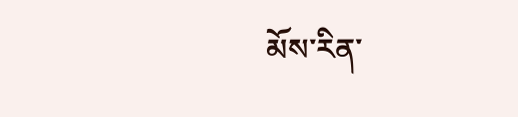མོས་རིན་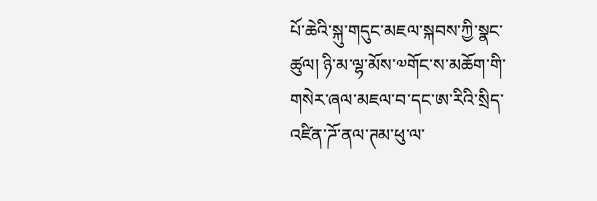པོ་ཆེའི་སྐུ་གདུང་མཇལ་སྐབས་ཀྱི་སྣང་ཚུལ། ཉི་མ་ལྷ་མོས་༧གོང་ས་མཆོག་གི་གསེར་ཞལ་མཇལ་བ་དང་ཨ་རིའི་སྲིད་འཛིན་ཌོ་ནལ་ཊམ་ཕུ་ལ་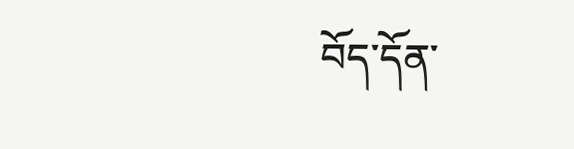བོད་དོན་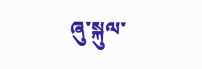ཞུ་སྐུལ་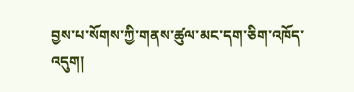བྱས་པ་སོགས་ཀྱི་གནས་ཚུལ་མང་དག་ཅིག་འཁོད་འདུག།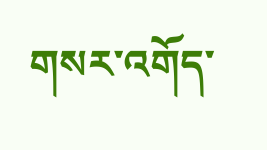གསར་འགོད་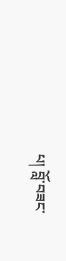པ། བློ་བཟང་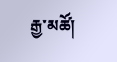རྒྱ་མཚོ།